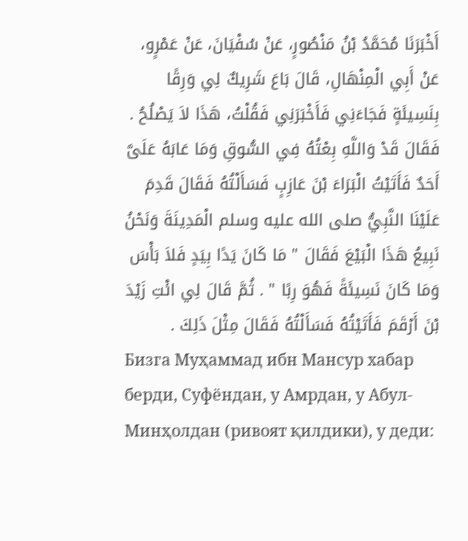أَخْبَرَنَا مُحَمَّدُ بْنُ مَنْصُورٍ، عَنْ سُفْيَانَ، عَنْ عَمْرٍو، عَنْ أَبِي الْمِنْهَالِ، قَالَ بَاعَ شَرِيكٌ لِي وَرِقًا بِنَسِيئَةٍ فَجَاءَنِي فَأَخْبَرَنِي فَقُلْتُ، هَذَا لاَ يَصْلُحُ . فَقَالَ قَدْ وَاللَّهِ بِعْتُهُ فِي السُّوقِ وَمَا عَابَهُ عَلَىَّ أَحَدٌ فَأَتَيْتُ الْبَرَاءَ بْنَ عَازِبٍ فَسَأَلْتُهُ فَقَالَ قَدِمَ عَلَيْنَا النَّبِيُّ صلى الله عليه وسلم الْمَدِينَةَ وَنَحْنُ نَبِيعُ هَذَا الْبَيْعَ فَقَالَ " مَا كَانَ يَدًا بِيَدٍ فَلاَ بَأْسَ وَمَا كَانَ نَسِيئَةً فَهُوَ رِبًا " . ثُمَّ قَالَ لِي ائْتِ زَيْدَ بْنَ أَرْقَمَ فَأَتَيْتُهُ فَسَأَلْتُهُ فَقَالَ مِثْلَ ذَلِكَ .
Бизга Муҳаммад ибн Мансур хабар берди, Суфёндан, у Амрдан, у Абул-Минҳолдан (ривоят қилдики), у деди: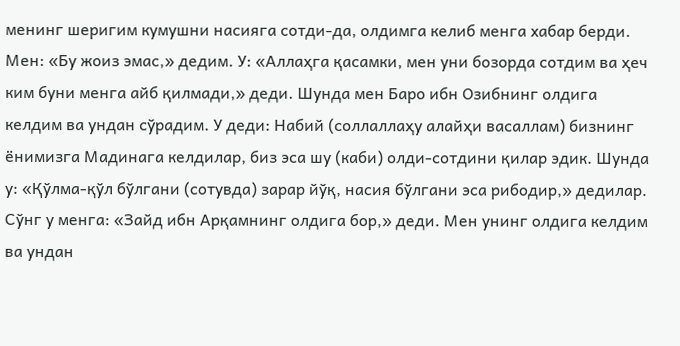менинг шеригим кумушни насияга сотди-да, олдимга келиб менга хабар берди. Мен: «Бу жоиз эмас,» дедим. У: «Аллаҳга қасамки, мен уни бозорда сотдим ва ҳеч ким буни менга айб қилмади,» деди. Шунда мен Баро ибн Озибнинг олдига келдим ва ундан сўрадим. У деди: Набий (соллаллаҳу алайҳи васаллам) бизнинг ёнимизга Мадинага келдилар, биз эса шу (каби) олди-сотдини қилар эдик. Шунда у: «Қўлма-қўл бўлгани (сотувда) зарар йўқ, насия бўлгани эса рибодир,» дедилар. Сўнг у менга: «Зайд ибн Арқамнинг олдига бор,» деди. Мен унинг олдига келдим ва ундан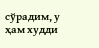сўрадим, у ҳам худди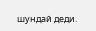шундай деди.